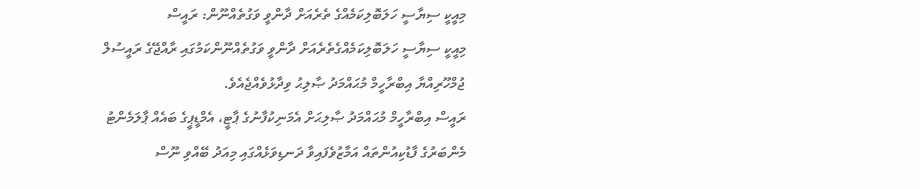މިއީކީ ސިޔާސީ ހަލަބޮލިކަމެއްގެ ތެރެއަށް ދާންވީ ވަގުތެއްނޫން: ރައީސް
މިއީކީ ސިޔާސީ ހަލަބޮލިކަމެއްގެތެރެއަށް ދާންވީ ވަގުތެއްނޫންކަމުގައި ރާއްޖޭގެ ރައީސުލް ޖުމްހޫރިއްޔާ އިބްރާހީމް މުޙައްމަދު ޞާލިޙު ވިދާޅުވެއްޖެއެވެ.
ރައީސް އިބްރާހީމް މުޙައްމަދު ޞާލިޙަށް އެމަނިކުފާނުގެ ޕާޓީ، އެމްޑީޕީގެ ބައެއް ޕާލަމެންޓު މެންބަރުގެ ފާޑުކިއުންތައް އަމާޒުވެފައިވާ ދަނޑިވަޅެއްގައި މިއަދު ބޭއްވި ނޫސް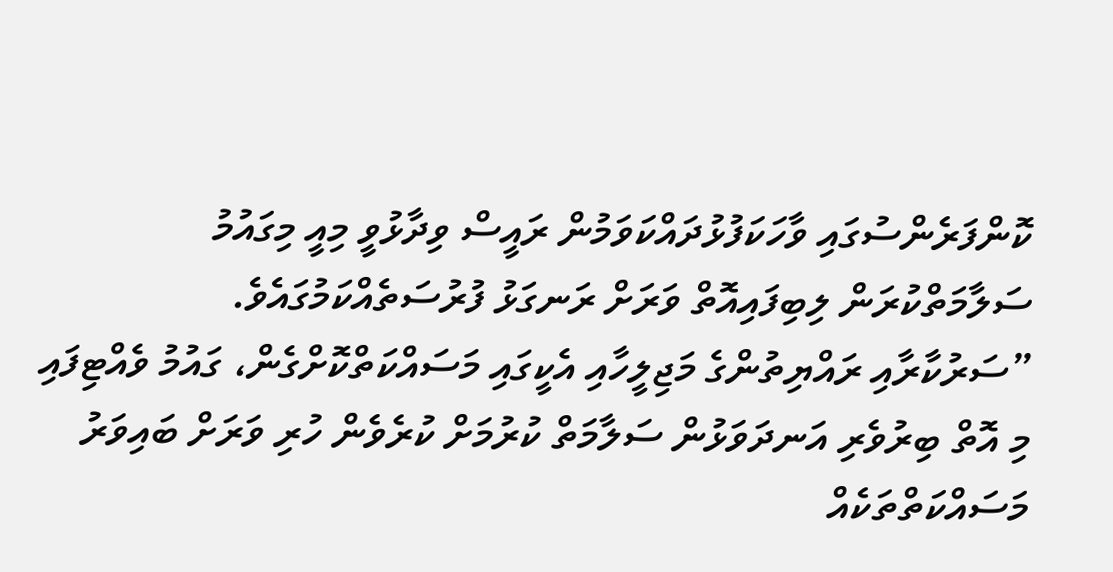ކޮންފަރެންސުގައި ވާހަކަފުޅުދައްކަވަމުން ރައީސް ވިދާޅުވީ މިއީ މިގައުމު ސަލާމަތްކުރަން ލިބިފައިއޮތް ވަރަށް ރަނގަޅު ފުރުސަތެއްކަމުގައެވެ.
”ސަރުކާރާއި ރައްޔިތުންގެ މަޖިލީހާއި އެކީގައި މަސައްކަތްކޮށްގެން، ގައުމު ވެއްޓިފައި މި އޮތް ބިރުވެރި އަނދަވަޅުން ސަލާމަތް ކުރުމަށް ކުރެވެން ހުރި ވަރަށް ބައިވަރު މަސައްކަތްތަކެއް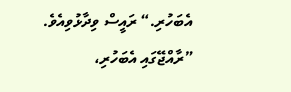އެބަހުރި.“ ރައީސް ވިދާޅުވިއެވެ. ”ރާއްޖޭގައި އެބަހުރި،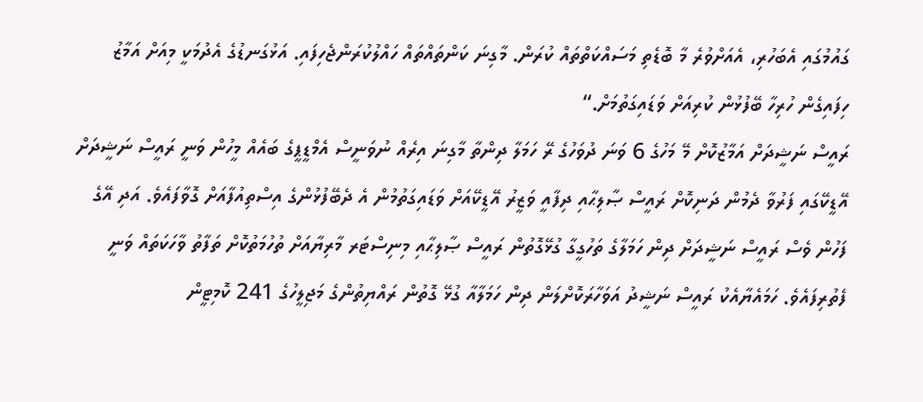ގައުމުގައި އެބަހުރި، އެއަށްވުރެ މާ ބޮޑެތި މަސައްކަތްތައް ކުރަން. މާގިނަ ކަންތައްތައް ހައްލުކުރަންޖެހިފައި. އަޅުގަނޑުގެ އެދުމަކީ މިއަށް އަމާޒު ހިފައިގެން ހުރިހާ ބޭފުޅުން ކުރިއަށް ވަޑައިގަތުމަށް.“
ރައީސް ނަޝީދަށް އަމާޒުކޮށް މޭ މަހުގެ 6 ވަނަ ދުވަހުގެ ރޭ ހަމަލާ ދިންތާ މާގިނަ އިރެއް ނުވަނީސް އެމްޑީޕީގެ ބައެއް މީހުން ވަނީ ރައީސް ނަޝީދަށް އޭޑީކޭގައި ފަރުވާ ދެމުން ދަނިކޮށް ރައީސް ޞާލިޙާއި ދިފާއީ ވަޒީރު އޭޑީކޭއަށް ވަޑައިގަތުމުން އެ ދެބޭފުޅުންގެ އިސްތިއުފާއަށް ގޮވާފައެވެ. އަދި އޭގެ ފަހުން ވެސް ރައީސް ނަޝީދަށް ދިން ހަމަލާގެ ތަހުގީގާ ގުޅޭގޮތުން ރައީސް ޞާލިޙާއި މިނިސްޓަރ މާރިޔާއަށް ތުހުމަތުކޮށް ތަފާތު ވާހަކަތައް ވަނީ ފެތުރިފައެވެ. ހަމައެޔާއެކު ރައީސް ނަޝީދު އަވަހާރަކޮށްލަން ދިން ހަމަލާއާ ގުޅޭ ގޮތުން ރައްޔިތުންގެ މަޖިލީހުގެ 241 ކޮމިޓީން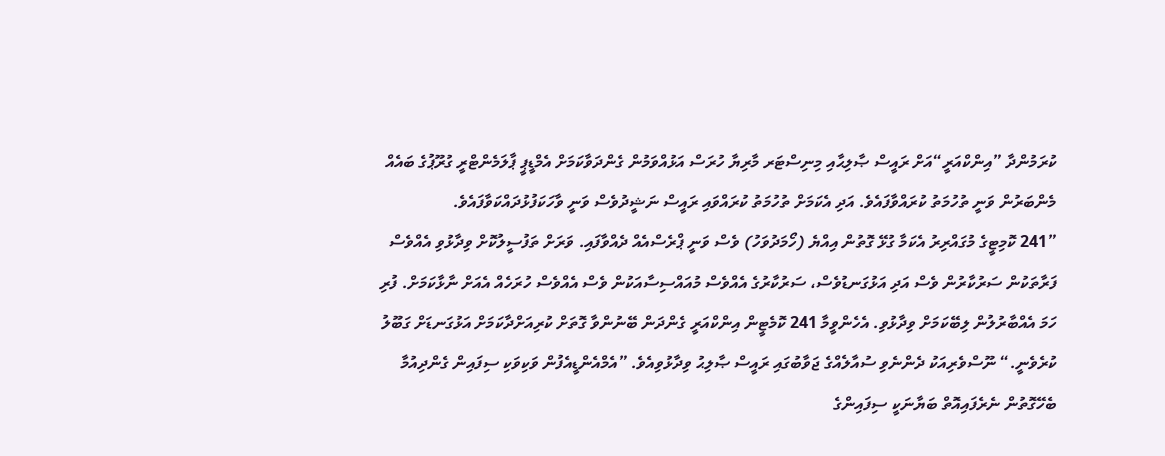ކުރަމުންދާ ”އިންކްއަރީ“އަށް ރައީސް ޞާލިޙާއި މިނިސްޓަރ މާރިޔާ ހުރަސް އަޅުއްވަމުން ގެންދަވާކަމަށް އެމްޑީޕީ ޕާލަމެންޓްރީ ގުރޫޕުގެ ބައެއް މެންބަރުން ވަނީ ތުހުމަތު ކުރައްވާފައެވެ. އަދި އެކަމަށް ތުހުމަތު ކުރައްވައި ރައީސް ނަޝީދުވެސް ވަނީ ވާހަކަފުޅުދައްކަވާފައެވެ.
”241 ކޮމިޓީގެ މުގައްރިރު އެކަމާ ގުޅޭ ގޮތުން އިއްޔެ (ހޯމަދުވަހު) ވެސް ވަނީ ޕްރެސްއެއް ދެއްވާފައި. ވަރަށް ތަފުސީލުކޮށް ވިދާޅުވި އެއްވެސް ފަރާތަކުން ސަރުކާރުން ވެސް އަދި އަޅުގަނޑުވެސް، ސަރުކާރުގެ އެއްވެސް މުއައްސިސާއަކުން ވެސް އެއްވެސް ހުރަހެއް އެއަށް ނާޅާކަމަށް. ފުރި ހަމަ އެއްބާރުލުން ލިބޭކަމަށް ވިދާޅުވި. އެހެންވީމާ 241 ކޮމެޓީން އިންކްއަރީ ގެންދަން ބޭނުންވާ ގޮތަށް ކުރިއަށްދާކަމަށް އަޅުގަނޑަށް ގަބޫލު ކުރެވެނީ.“ ނޫސްވެރިއަކު ދެންނެވި ސުއާލެއްގެ ޖަވާބުގައި ރައީސް ޞާލިޙު ވިދާޅުވިއެވެ. ”އެމްއެންޑީއެފުން ވަކިވަކި ސިފައިން ގެންދިއުމާ ބެހޭގޮތުން ނެރެފައިއޮތް ބަޔާނަކީ ސިފައިންގެ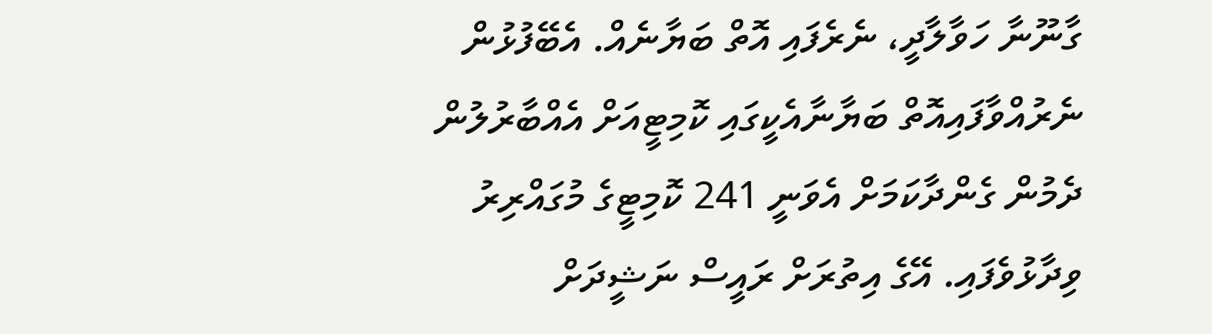ގާނޫނާ ހަވާލާދީ، ނެރެފައި އޮތް ބަޔާނެއް. އެބޭފުޅުން ނެރުއްވާފައިއޮތް ބަޔާނާއެކީގައި ކޮމިޓީއަށް އެއްބާރުލުން ދެމުން ގެންދާކަމަށް އެވަނީ 241 ކޮމިޓީގެ މުގައްރިރު ވިދާޅުވެފައި. އޭގެ އިތުރަށް ރައީސް ނަޝީދަށް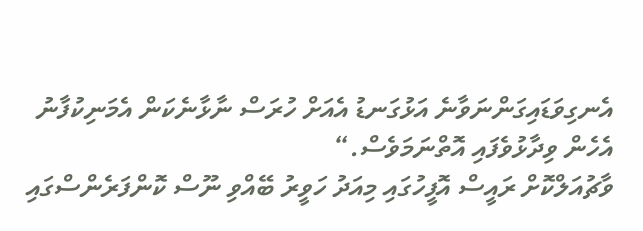އެނގިވަޑައިގަންނަވާނެ އަޅުގަނޑު އެއަށް ހުރަސް ނާޅާނެކަން އެމަނިކުފާނު އެހެން ވިދާޅުވެފައި އޮތްނަމަވެސް.“
ވާޗުއަލްކޮށް ރައީސް އޮފީހުގައި މިއަދު ހަވީރު ބޭއްވި ނޫސް ކޮންފަރެންސްގައި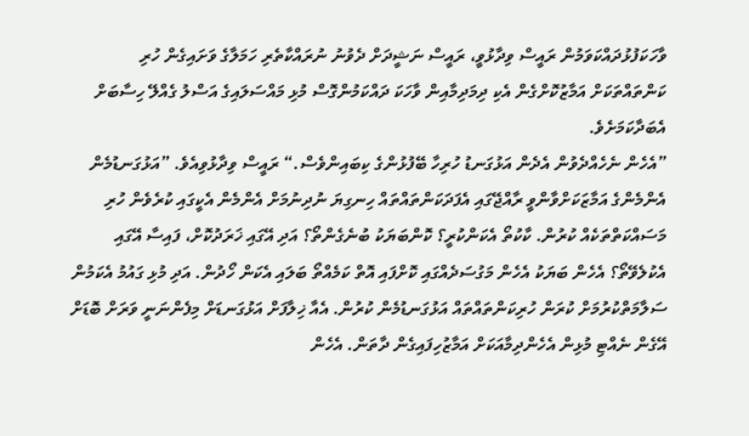ވާހަކަފުޅުދައްކަވަމުން ރައީސް ވިދާޅުވީ، ރައީސް ނަޝީދަށް ދެވުނު ނުރައްކާތެރި ހަމަލާގެ ވަށައިގެން ހުރި ކަންތައްތަކަށް އަމާޒުކޮށްގެން އެކި ދިމަދިމާއިން ވާހަކަ ދައްކަމުންގޮސް މުޅި މައްސަލައިގެ އަސްލު ގެއްލޭ ހިސާބަށް އެބަދާކަމަށެވެ.
”އެހެން ނެހެއްދެވުން އެދެން އަޅުގަނޑު ހުރިހާ ބޭފުޅުންގެ ކިބައިންވެސް.“ ރައީސް ވިދާޅުވިއެވެ. ”އަޅުގަނޑުމެން އެންމެންގެ އަމާޒަކަށްވާންވީ ރާއްޖޭގައި އެފަދަކަންތައްތައް ހިނގިޔަ ނުދިނުމަށް އެންމެން އެކީގައި ކުރެވެން ހުރި މަސައްކަތްތަކެއް ކުރުން. ކާކުތޯ އެކަންކުރީ؟ ކޮންބަޔަކު ބުނެގެންތޯ؟ އަދި އޭގައި ޚަރަދުކޮށް، ފައިސާ އޭގައި އެކުލެވޭތޯ؟ އެހެން ބަޔަކު އެހެން މަގުސަދެއްގައި ކޮށްފައި އޮތް ކަމެއްތޯ ބަލައި އެކަން ހޯދުން. އަދި މުޅި ގައުމު އެކަމުން ސަލާމަތްކުރުމަށް ކުރަން ހުރިކަންތައްތައް އަޅުގަނޑުމެން ކުރުން. އެއާ ޚިލާފަށް އަޅުގަނޑަށް މިފެންނަނީ ވަރަށް ބޮޑަށް އޭގެން ނެއްޓި މުޅިން އެހެންދިމާއަކަށް އަމާޒުހިފައިގެން ދާތަން. އެހެން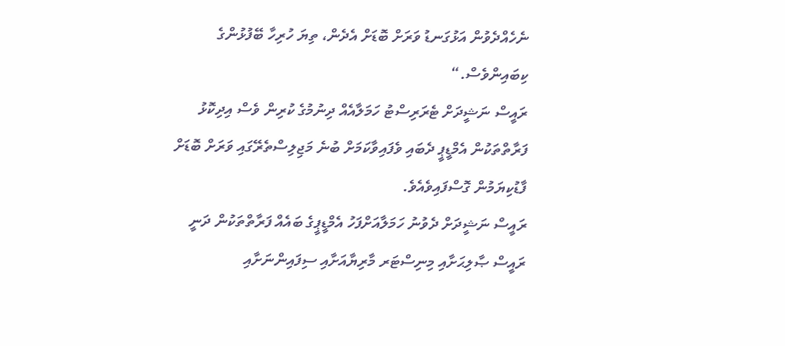ނެހެއްދެވުން އަޅުގަނޑު ވަރަށް ބޮޑަށް އެދެން، ތިޔަ ހުރިހާ ބޭފުޅުންގެ ކިބައިންވެސް.“
ރައީސް ނަޝީދަށް ޓެރަރިސްޓު ހަމަލާއެއް ދިނުމުގެ ކުރިން ވެސް އިދިކޮޅު ފަރާތްތަކުން އެމްޑީޕީ ދެބައި ވެފައިވާކަމަށް ބުނެ މަޖިލިސްތެރޭގައި ވަރަށް ބޮޑަށް ފާޑުކިޔަމުން ގޮސްފައިވެއެވެ.
ރައީސް ނަޝީދަށް ދެވުނު ހަމަލާއަށްފަހު އެމްޑީޕީގެ ބައެއް ފަރާތްތަކުން ދަނީ ރައީސް ޞާލިޙަށާއި މިނިސްޓަރ މާރިޔާއަށާއި ސިފައިންނަށާއި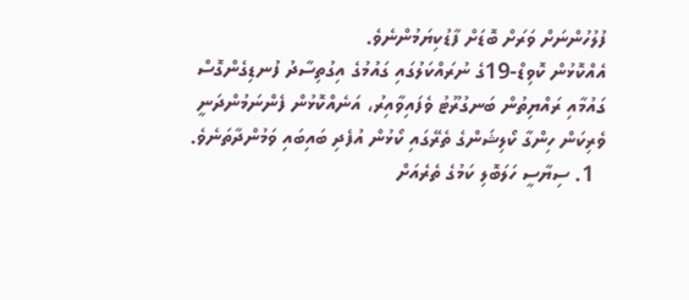ފުލުހުންނަށް ވަރަށް ބޮޑަށް ފާޑުކިޔަމުންނެވެ.
އެއްކޮޅުން ކޮވިޑް-19ގެ ނުރައްކަލުގައި ގައުމުގެ އިގުތިސާދު ފުނޑިގެންގޮސް ގައުމާއި ރައްޔިތުން ބަނގުރޫޓު ވެފައިވާއިރު، އަނެއްކޮޅުން ފެންނަމުންދަނީ ވެރިކަން ހިންގާ ކޯލިޝަންގެ ތެރޭގައި ކޯޅުން އުފެދި ބައިބައި ވަމުންދާތަނެވެ.
  1. ސިޔާސީ ހަލަބޮލި ކަމުގެ ތެރެއަށް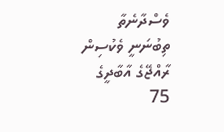ވެސްދާނެތާ ތިބުނަނީ ވެކުސިން ރާއްޖޭގެ އާބާދީގެ 75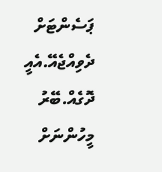ޕަސެންޓަށް ދެވިއްޖެއޭ.އެއީ ދޮގެއް.ބޭރު މީހުންނަށް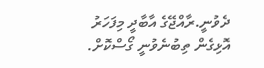ދެވުނީ.ރާއްޖޭގެ އާބާދީ މިފަހަރު އޮޅިގެން ތިބުނެވުނީ ގޯސްކޮށް.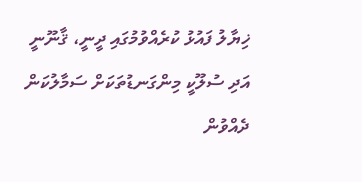ޚިޔާލު ފައުޅު ކުރެއްވުމުގައި ދީނީ، ޤާނޫނީ އަދި ސުލޫކީ މިންގަނޑުތަކަށް ސަމާލުކަން ދެއްވުން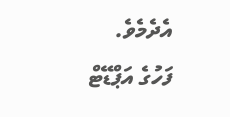އެދެމެވެ.
ފަހުގެ އަޕްޑޭޓް